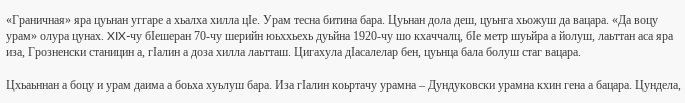«Граничная» яра цуьнан уггаре а хьалха хилла цIе. Урам тесна битина бара. Цуьнан дола деш, цуьнга хьожуш да вацара. «Да воцу урам» олура цунах. XIX-чу бIешеран 70-чу шерийн юьххьехь дуьйна 1920-чу шо кхаччалц, бIе метр шуьйра а йолуш, лаьттан аса яра иза, Грозненски станицин а, гIалин а доза хилла лаьтташ. Цигахула дIасалелар бен, цуьнца бала болуш стаг вацара.

Цхьаьннан а боцу и урам даима а боьха хуьлуш бара. Иза гIалин коьртачу урамна – Дундуковски урамна кхин гена а бацара. Цундела,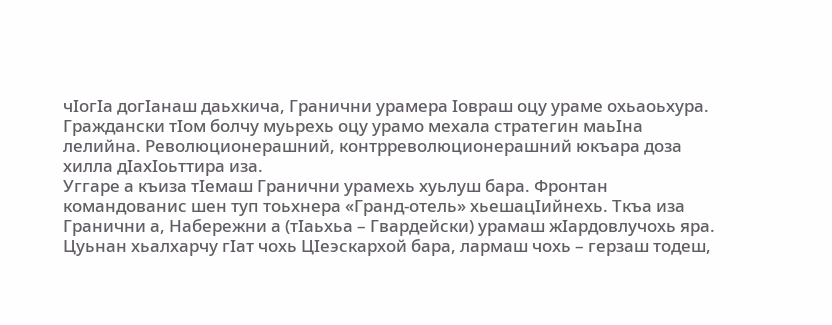чIогIа догIанаш даьхкича, Гранични урамера Iовраш оцу ураме охьаоьхура.
Граждански тIом болчу муьрехь оцу урамо мехала стратегин маьIна лелийна. Революционерашний, контрреволюционерашний юкъара доза хилла дIахIоьттира иза.
Уггаре а къиза тIемаш Гранични урамехь хуьлуш бара. Фронтан командованис шен туп тоьхнера «Гранд-отель» хьешацIийнехь. Ткъа иза Гранични а, Набережни а (тIаьхьа – Гвардейски) урамаш жIардовлучохь яра. Цуьнан хьалхарчу гIат чохь ЦIеэскархой бара, лармаш чохь – герзаш тодеш,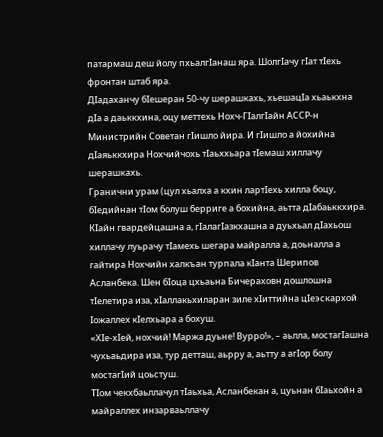патармаш деш йолу пхьалгIанаш яра. ШолгIачу гIат тIехь фронтан штаб яра.
ДIадаханчу бIешеран 50-чу шерашкахь, хьешацIа хьаькхна дIа а даьккхина, оцу меттехь Нохч-ГIалгIайн АССР-н Министрийн Советан гIишло йира. И гIишло а йохийна дIаяьккхира Нохчийчохь тIаьххьара тIемаш хиллачу шерашкахь.
Гранични урам (цул хьалха а кхин лартIехь хилла боцу, бIедийнан тIом болуш берриге а бохийна, аьтта дIабаьккхира.
КIайн гвардейцашна а, гIалагIазкхашна а дуьхьал дIахьош хиллачу луьрачу тIамехь шегара майралла а, доьналла а гайтира Нохчийн халкъан турпала кIанта Шерипов Асланбека. Шен бIоца цхьаьна Бичераховн дошлошна тIелетира иза, хIаллакьхиларан зиле хIиттийна цIеэскархой Iожаллех кIелхьара а бохуш.
«ХIе-хIей, нохчий! Маржа дуьне! Вурро!», – аьлла, мостагIашна чухьаьдира иза, тур детташ, аьрру а, аьтту а агIор болу мостагIий цоьстуш.
ТIом чекхбаьллачул тIаьхьа, Асланбекан а, цуьнан бIаьхойн а майраллех инзарваьллачу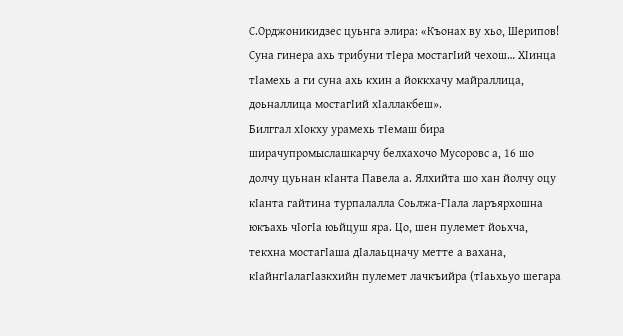С.Орджоникидзес цуьнга элира: «Къонах ву хьо, Шерипов! Суна гинера ахь трибуни тIера мостагIий чехош… ХIинца тIамехь а ги суна ахь кхин а йоккхачу майраллица, доьналлица мостагIий хIаллакбеш».
Билггал хIокху урамехь тIемаш бира ширачупромыслашкарчу белхахочо Мусоровс а, 16 шо долчу цуьнан кIанта Павела а. Ялхийта шо хан йолчу оцу кIанта гайтина турпалалла Соьлжа-ГIала ларъярхошна юкъахь чIогIа юьйцуш яра. Цо, шен пулемет йоьхча, текхна мостагIаша дIалаьцначу метте а вахана, кIайнгIалагIазкхийн пулемет лачкъийра (тIаьхьуо шегара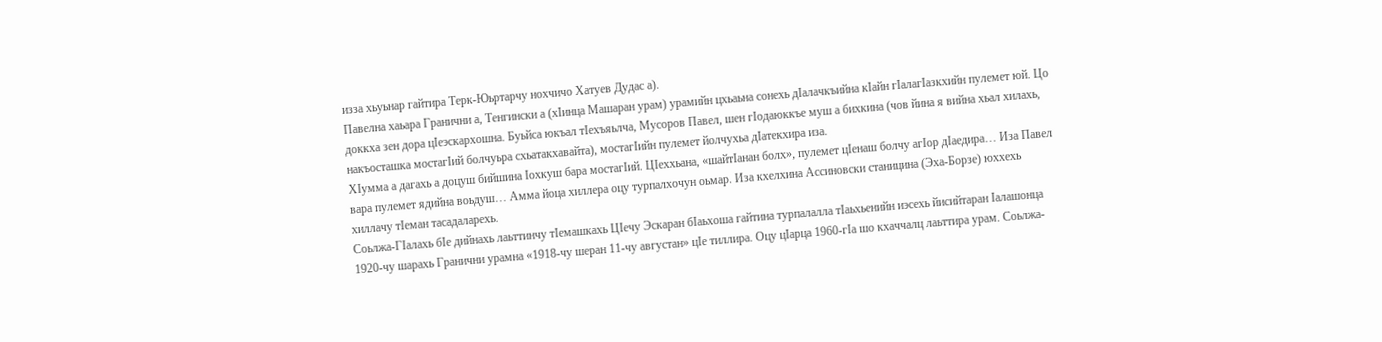изза хьуьнар гайтира Терк-Юьртарчу нохчичо Хатуев Дудас а).
Павелна хаьара Гранични а, Тенгински а (хIинца Машаран урам) урамийн цхьаьна сонехь дIалачкъийна кIайн гIалагIазкхийн пулемет юй. Цо доккха зен дора цIеэскархошна. Буьйса юкъал тIехъяьлча, Мусоров Павел, шен гIодаюккъе муш а бихкина (чов йина я вийна хьал хилахь, накъосташка мостагIий болчуьра схьатакхавайта), мостагIийн пулемет йолчухьа дIатекхира иза.
ХIумма а дагахь а доцуш бийшина Iохкуш бара мостагIий. ЦIеххьана, «шайтIанан болх», пулемет цIенаш болчу агIор дIаедира… Иза Павел вара пулемет ядийна воьдуш… Амма йоца хиллера оцу турпалхочун оьмар. Иза кхелхина Ассиновски станицина (Эха-Борзе) юххехь хиллачу тIеман тасадаларехь.
Соьлжа-ГIалахь бIе дийнахь лаьттинчу тIемашкахь ЦIечу Эскаран бIаьхоша гайтина турпалалла тIаьхьенийн иэсехь йисийтаран Iалашонца 1920-чу шарахь Гранични урамна «1918-чу шеран 11-чу августан» цIе тиллира. Оцу цIарца 1960-гIа шо кхаччалц лаьттира урам. Соьлжа-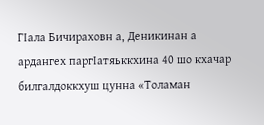ГIала Бичираховн а, Деникинан а ардангех паргIатяьккхина 40 шо кхачар билгалдоккхуш цунна «Толаман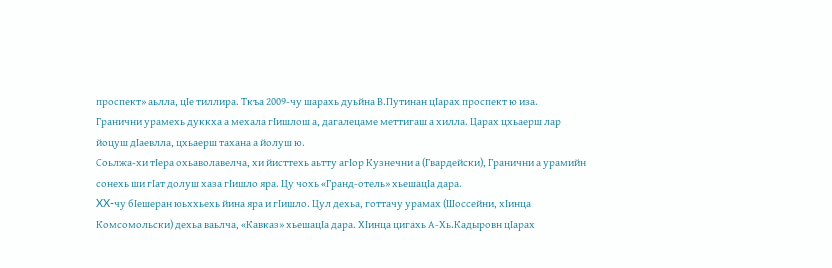проспект» аьлла, цIе тиллира. Ткъа 2009-чу шарахь дуьйна В.Путинан цIарах проспект ю иза.
Гранични урамехь дуккха а мехала гIишлош а, дагалецаме меттигаш а хилла. Царах цхьаерш лар йоцуш дIаевлла, цхьаерш тахана а йолуш ю.
Соьлжа-хи тIера охьаволавелча, хи йисттехь аьтту агIор Кузнечни а (Гвардейски), Гранични а урамийн сонехь ши гIат долуш хаза гIишло яра. Цу чохь «Гранд-отель» хьешацIа дара.
XX-чу бIешеран юьххьехь йина яра и гIишло. Цул дехьа, готтачу урамах (Шоссейни, хIинца Комсомольски) дехьа ваьлча, «Кавказ» хьешацIа дара. ХIинца цигахь А-Хь.Кадыровн цIарах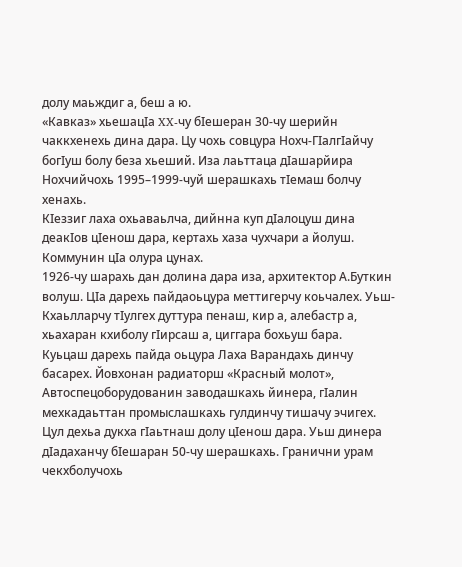долу маьждиг а, беш а ю.
«Кавказ» хьешацIа XX-чу бIешеран 30-чу шерийн чаккхенехь дина дара. Цу чохь совцура Нохч-ГIалгIайчу богIуш болу беза хьеший. Иза лаьттаца дIашарйира Нохчийчохь 1995–1999-чуй шерашкахь тIемаш болчу хенахь.
КIеззиг лаха охьаваьлча, дийнна куп дIалоцуш дина деакIов цIенош дара, кертахь хаза чухчари а йолуш. Коммунин цIа олура цунах.
1926-чу шарахь дан долина дара иза, архитектор А.Буткин волуш. ЦIа дарехь пайдаоьцура меттигерчу коьчалех. Уьш-Кхаьлларчу тIулгех дуттура пенаш, кир а, алебастр а, хьахаран кхиболу гIирсаш а, циггара бохьуш бара.
Куьцаш дарехь пайда оьцура Лаха Варандахь динчу басарех. Йовхонан радиаторш «Красный молот», Автоспецоборудованин заводашкахь йинера, гIалин мехкадаьттан промыслашкахь гулдинчу тишачу эчигех.
Цул дехьа дукха гIаьтнаш долу цIенош дара. Уьш динера дIадаханчу бIешаран 50-чу шерашкахь. Гранични урам чекхболучохь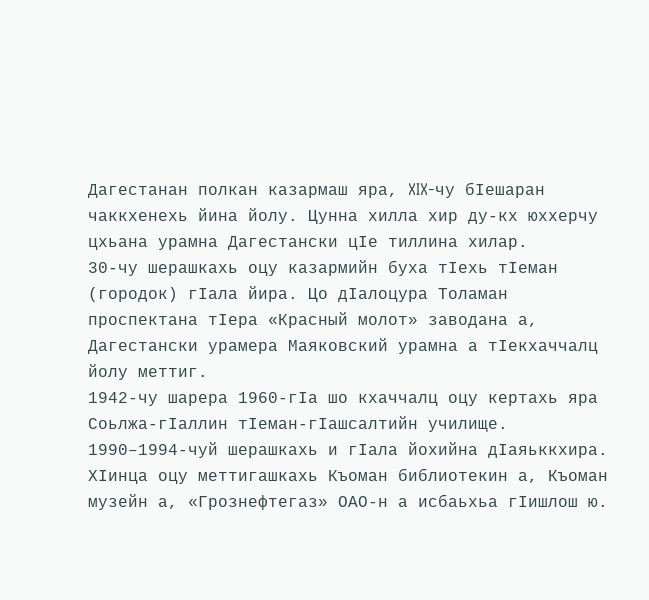Дагестанан полкан казармаш яра, XIX-чу бIешаран чаккхенехь йина йолу. Цунна хилла хир ду-кх юххерчу цхьана урамна Дагестански цIе тиллина хилар.
30-чу шерашкахь оцу казармийн буха тIехь тIеман (городок) гIала йира. Цо дIалоцура Толаман проспектана тIера «Красный молот» заводана а, Дагестански урамера Маяковский урамна а тIекхаччалц йолу меттиг.
1942-чу шарера 1960-гIа шо кхаччалц оцу кертахь яра Соьлжа-гIаллин тIеман-гIашсалтийн училище.
1990–1994-чуй шерашкахь и гIала йохийна дIаяьккхира. ХIинца оцу меттигашкахь Къоман библиотекин а, Къоман музейн а, «Грознефтегаз» ОАО-н а исбаьхьа гIишлош ю.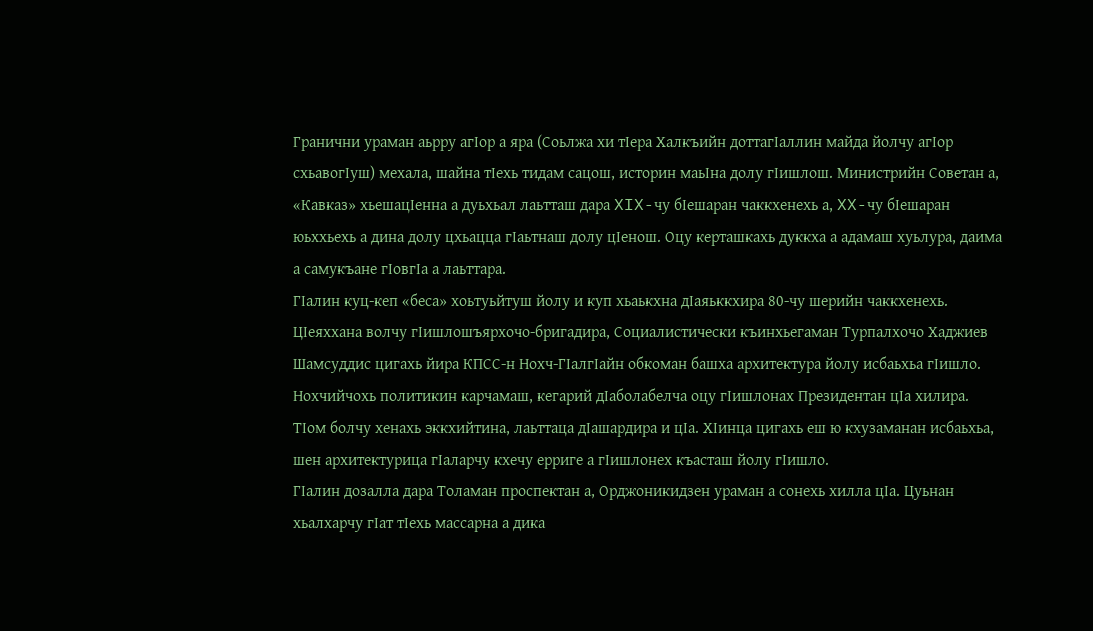Гранични ураман аьрру агIор а яра (Соьлжа хи тIера Халкъийн доттагIаллин майда йолчу агIор схьавогIуш) мехала, шайна тIехь тидам сацош, историн маьIна долу гIишлош. Министрийн Советан а, «Кавказ» хьешацIенна а дуьхьал лаьтташ дара XIX-чу бIешаран чаккхенехь а, XX-чу бIешаран юьххьехь а дина долу цхьацца гIаьтнаш долу цIенош. Оцу керташкахь дуккха а адамаш хуьлура, даима а самукъане гIовгIа а лаьттара.
ГIалин куц-кеп «беса» хоьтуьйтуш йолу и куп хьаькхна дIаяьккхира 80-чу шерийн чаккхенехь. ЦIеяххана волчу гIишлошъярхочо-бригадира, Социалистически къинхьегаман Турпалхочо Хаджиев Шамсуддис цигахь йира КПСС-н Нохч-ГIалгIайн обкоман башха архитектура йолу исбаьхьа гIишло.
Нохчийчохь политикин карчамаш, кегарий дIаболабелча оцу гIишлонах Президентан цIа хилира. ТIом болчу хенахь эккхийтина, лаьттаца дIашардира и цIа. ХIинца цигахь еш ю кхузаманан исбаьхьа, шен архитектурица гIаларчу кхечу ерриге а гIишлонех къасташ йолу гIишло.
ГIалин дозалла дара Толаман проспектан а, Орджоникидзен ураман а сонехь хилла цIа. Цуьнан хьалхарчу гIат тIехь массарна а дика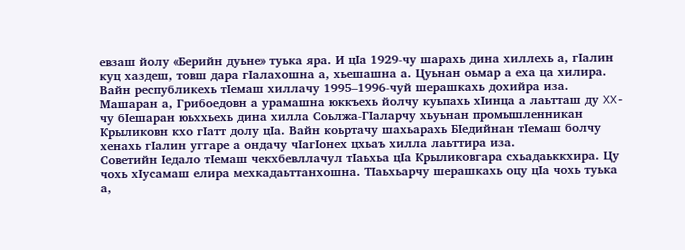евзаш йолу «Берийн дуьне» туька яра. И цIа 1929-чу шарахь дина хиллехь а, гIалин куц хаздеш, товш дара гIалахошна а, хьешашна а. Цуьнан оьмар а еха ца хилира. Вайн республикехь тIемаш хиллачу 1995–1996-чуй шерашкахь дохийра иза.
Машаран а, Грибоедовн а урамашна юккъехь йолчу куьпахь хIинца а лаьтташ ду XX-чу бIешаран юьххьехь дина хилла Соьлжа-ГIаларчу хьуьнан промышленникан Крыликовн кхо гIатт долу цIа. Вайн коьртачу шахьарахь БIедийнан тIемаш болчу хенахь гIалин уггаре а ондачу чIагIонех цхьаъ хилла лаьттира иза.
Советийн Iедало тIемаш чекхбевллачул тIаьхьа цIа Крыликовгара схьадаьккхира. Цу чохь хIусамаш елира мехкадаьттанхошна. ТIаьхьарчу шерашкахь оцу цIа чохь туька а,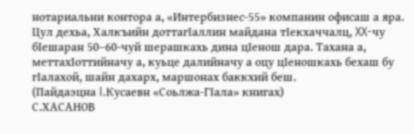нотариальни контора а, «Интербизнес-55» компанин офисаш а яра.
Цул дехьа, Халкъийн доттагIаллин майдана тIекхаччалц, XX-чу бIешаран 50–60-чуй шерашкахь дина цIенош дара. Тахана а, меттахIоттийначу а, куьце далийначу а оцу цIеношкахь бехаш бу гIалахой, шайн дахарх, маршонах баккхий беш.
(Пайдаэцна I.Кусаевн «Соьлжа-ГIала» книгах)
С.ХАСАНОВ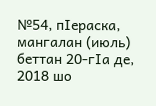№54, пIераска, мангалан (июль) беттан 20-гIа де, 2018 шо